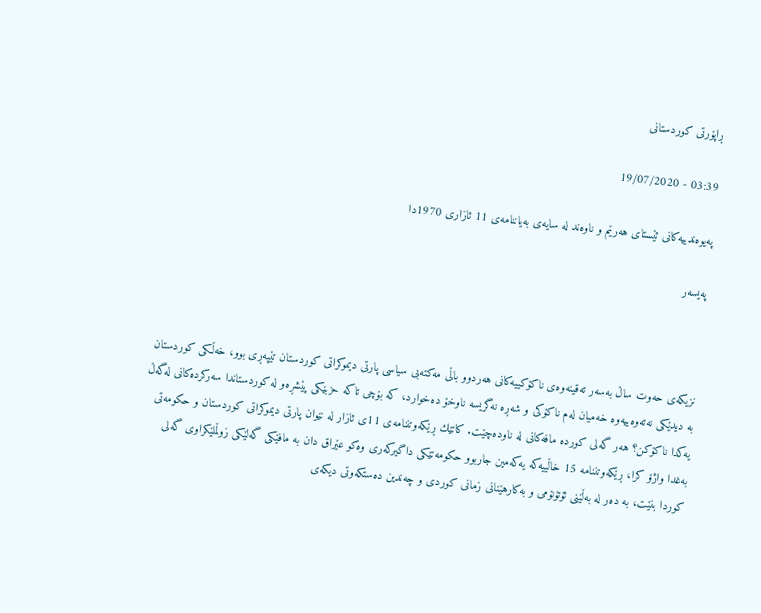ڕاپۆرتی کوردستانی

03:39 - 19/07/2020

په‌یوه‌ندییه‌كانی ئێستای هه‌رێم و ناوه‌ند له‌ سایه‌ی به‌یاننامه‌ی 11 ئازاری 1970دا‌

پەیسەر



نزیكه‌ی حه‌وت ساڵ به‌سه‌ر ته‌قینه‌وه‌ی ناكۆكییه‌كانی هه‌ردوو باڵی مه‌كته‌بی سیاسی پارتی دیموكراتی كوردستان تێپه‌ڕی بوو، خه‌ڵكی كوردستان به‌ دیدێكی نه‌ته‌وه‌ییه‌وه‌ خه‌میان له‌م ناكۆكی و شه‌ڕه‌ نه‌گریسه‌ ناوخۆ ده‌خوارد، كه‌ بۆچی تاكه‌ حزبێكی پێشڕه‌و له‌ كوردستاندا سه‌ركرده‌كانی له‌گه‌ڵ یه‌كدا ناكۆكن؟ هه‌ر گه‌لی كورده‌ مافه‌كانی له‌ ناوده‌چێت. كاتێك ڕێكه‌وتننامه‌ی 11ی ئازار له‌ نێوان پارتی دیموكراتی كوردستان و حكومه‌تی به‌غدا واژۆ كرا، ڕێكه‌وتننامه‌ 15 خاڵییه‌كه‌ یه‌كه‌مین جاربوو حكومه‌تێكی داگیركه‌ری وه‌كو عێراق دان به‌ مافێكی گه‌لێكی زوڵملێكراوی گه‌لی كوردا بنێت، به‌ ده‌ر له‌ به‌ڵێنی ئۆتۆنۆمی و به‌كارهێنانی زمانی كوردی و چه‌ندین ده‌ستكه‌وتی دیكه‌ی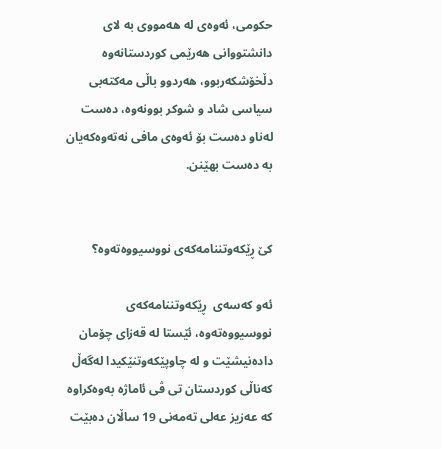حكومی، ئه‌وه‌ی له‌ هه‌مووی به‌ لای دانشتووانی هه‌رێمی كوردستانه‌وه‌ دڵخۆشكه‌ربوو، هه‌ردوو باڵی مه‌كته‌بی سیاسی شاد و شوكر بوونه‌وه‌، ده‌ست له‌ناو ده‌ست بۆ ئه‌وه‌ی مافی نه‌ته‌وه‌كه‌یان به‌ ده‌ست بهێنن.


كێ ڕێكه‌وتننامه‌كه‌ی نووسیووه‌ته‌وه‌؟

ئه‌و كه‌سه‌ی  ڕێكه‌وتننامه‌كه‌ی نووسیووه‌ته‌وه‌، ئێستا له‌ قه‌زای چۆمان داده‌نیشێت و له‌ چاوپێكه‌وتنێكیدا له‌گه‌ڵ كه‌ناڵی كوردستان تی ڤی ئاماژه‌ به‌وه‌كراوه‌ كه‌ عه‌زیز عه‌لی ته‌مه‌نی 19 ساڵان ده‌بێت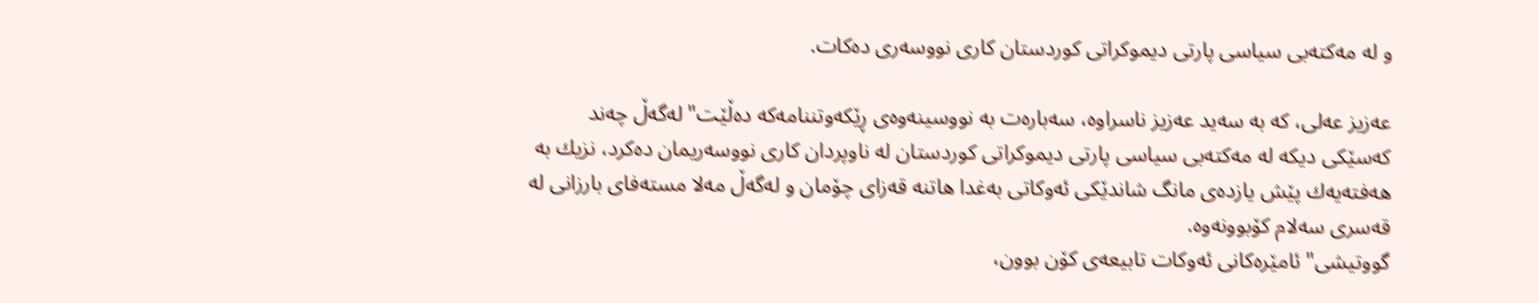و له‌ مه‌كته‌بی سیاسی پارتی دیموكراتی كوردستان كاری نووسه‌ری ده‌كات.

عه‌زیز عه‌لی، كه‌ به‌ سه‌ید عه‌زیز ناسراوه‌، سه‌باره‌ت به‌ نووسینه‌وه‌ی ڕێكه‌وتننامه‌كه‌ ده‌ڵێت" له‌گه‌ڵ چه‌ند كه‌سێكی دیكه‌ له‌ مه‌كته‌بی سیاسی پارتی دیموكراتی كوردستان له‌ ناوپردان كاری نووسه‌ریمان ده‌كرد، نزیك به‌ هه‌فته‌یه‌ك پێش یازده‌ی مانگ شاندێكی ئه‌وكاتی به‌غدا هاتنه‌ قه‌زای چۆمان و له‌گه‌ڵ مه‌لا مسته‌فای بارزانی له‌ قه‌سری سه‌لام كۆبوونه‌وه‌.
گووتیشی" ئامێره‌كانی ئه‌وكات تابیعه‌ی كۆن بوون،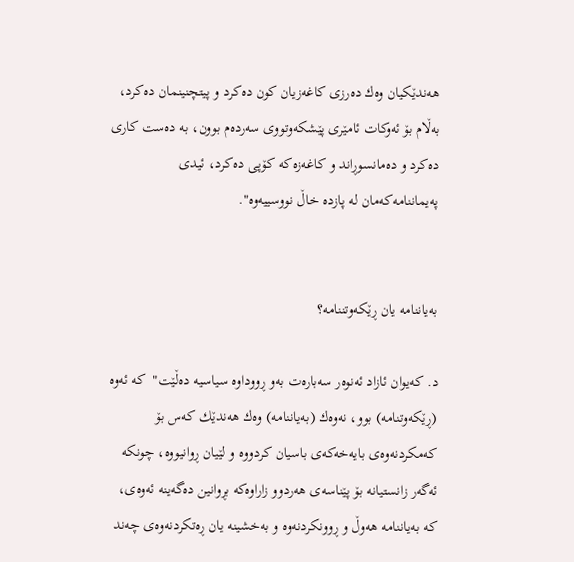هه‌ندێكیان وه‌ك ده‌رزی كاغه‌زیان كون ده‌كرد و پیتچنینمان ده‌كرد، به‌ڵام بۆ ئه‌وكات ئامێری پێشكه‌وتووی سه‌رده‌م بوون، به‌ ده‌ست كاری ده‌كرد و ده‌مانسوڕاند و كاغه‌زه‌كه‌ كۆپی ده‌كرد، ئیدی په‌یماننامه‌كه‌مان له‌ پازده‌ خاڵ نووسییه‌وه‌".


به‌یاننامه‌ یان ڕێكه‌وتننامه‌؟

د. كه‌یوان ئازاد ئه‌نوه‌ر سه‌باره‌ت به‌و ڕووداوه‌ سیاسیه‌ ده‌ڵێت"  كە ئەوە (ڕێكەوتنامە) بوو، نەوەك (بەیاننامە) وەك هەندێك كەس بۆ كەمكردنەوەی بایەخەكەی باسیان كردووە و لێیان ڕوانیووە، چونكە ئەگەر زانستیانە بۆ پێناسەی هەردوو زاراوەكە بڕوانین دەگەینە ئەوەی، كە بەیاننامە هەوڵ و ڕوونكردنەوە و بەخشینە یان ڕەتكردنەوەی چەند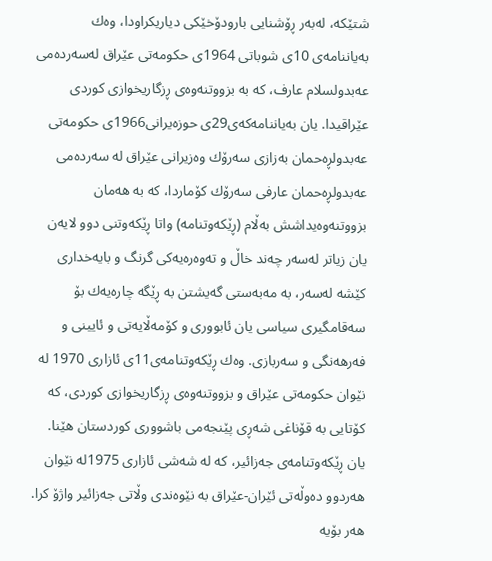شتێكە، لەبەر ڕۆشنایی بارودۆخێكی دیاریكراودا، وەك بەیاننامەی 10ی شوباتی 1964ی حكومەتی عێراق لەسەردەمی عەبدولسلام عارف، كە بە بزووتنەوەی ڕزگاریخوازی كوردی عێراقیدا. یان بەیاننامەكەی29ی حوزەیرانی1966ی حكومەتی عەبدولڕەحمان بەزازی سەرۆك وەزیرانی عێراق لە سەردەمی عەبدولڕەحمان عارفی سەرۆك كۆماردا، كە بە هەمان بزووتنەوەیداشش بەڵام (ڕێكەوتنامە) واتا ڕێكەوتنی دوو لایەن یان زیاتر لەسەر چەند خاڵ و تەوەرەیەكی گرنگ و بایەخداری كێشە لەسەر، بە مەبەستی گەیشتن بە ڕێگە چارەیەك بۆ سەقامگیری سیاسی یان ئابووری و كۆمەڵایەتی و ئایینی و فەرهەنگی و سەربازی. وەك ڕێكەوتنامەی11ی ئازاری 1970 لە نێوان حكومەتی عێراق و بزووتنەوەی ڕزگاریخوازی كوردی، كە كۆتایی بە قۆناغی شەڕی پێنجەمی باشووری كوردستان هێنا. یان ڕێكەوتنامەی جەزائیر، كە لە شه‌شی ئازاری 1975لە نێوان هەردوو دەوڵەتی ئێران-عێراق بە نێوەندی وڵاتی جەزائیر واژۆ كرا. هەر بۆیە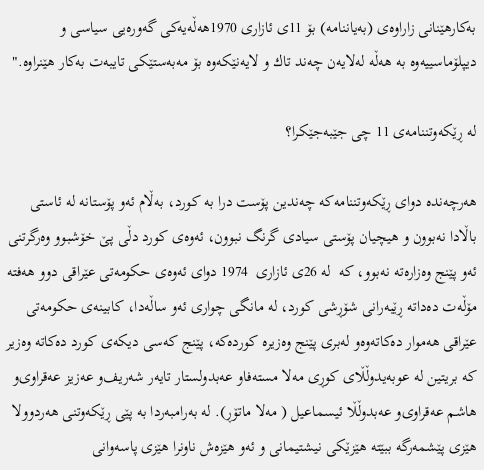بەكارهێنانی زاراوەی (بەیاننامە) بۆ 11ی ئازاری 1970هەڵەیەكی گەورەیی سیاسی و دیپلۆماسییەوە بە هەڵە لەلایەن چەند تاك و لایەنێكەوە بۆ مەبەستێكی تایبەت بەكار هێنراوە."

له‌ ڕێكه‌وتننامه‌ی 11 چی جێبه‌جێكرا؟

هه‌رچه‌نده‌ دوای ڕێكه‌وتننامه‌كه‌ چه‌ندین پۆست درا به‌ كورد، به‌ڵام ئه‌و پۆستانه‌ له‌ ئاستی باڵادا نه‌بوون و هیچیان پۆستی سیادی گرنگ نبوون، ئه‌وه‌ی كورد دڵی پێ خۆشبوو وه‌رگرتنی ئه‌و پێنج وه‌زاره‌ته‌ نه‌بوو، كه‌  له‌ 26ی ئازاری  1974 دوای ئەوەی حكومەتی عێراقی دوو هەفتە مۆڵەت دەداتە ڕێبەرانی شۆڕشی كورد، لە مانگی چواری ئەو ساڵەدا، كابینەی حكومەتی عێراقی هەموار دەكاتەوەو لەبری پێنج وەزیرە كوردەكە، پێنج كەسی دیكەی كورد دەكاتە وەزیر كە بریتین لە عوبەیدوڵڵای كوڕی مەلا مستەفاو عەبدولستار تایەر شەریف‌و عەزیز عەقراوی‌و هاشم عەقراوی‌و عەبدوڵڵا ئیسماعیل ( مەلا ماتۆڕ). له‌ به‌رامبه‌ردا به‌ پێی ڕێكه‌وتنی هه‌ردوولا هێزی پێشمه‌رگه‌ ببێته‌ هێزێكی نیشتیمانی و ئه‌و هێزه‌ش ناونرا هێزی پاسه‌وانی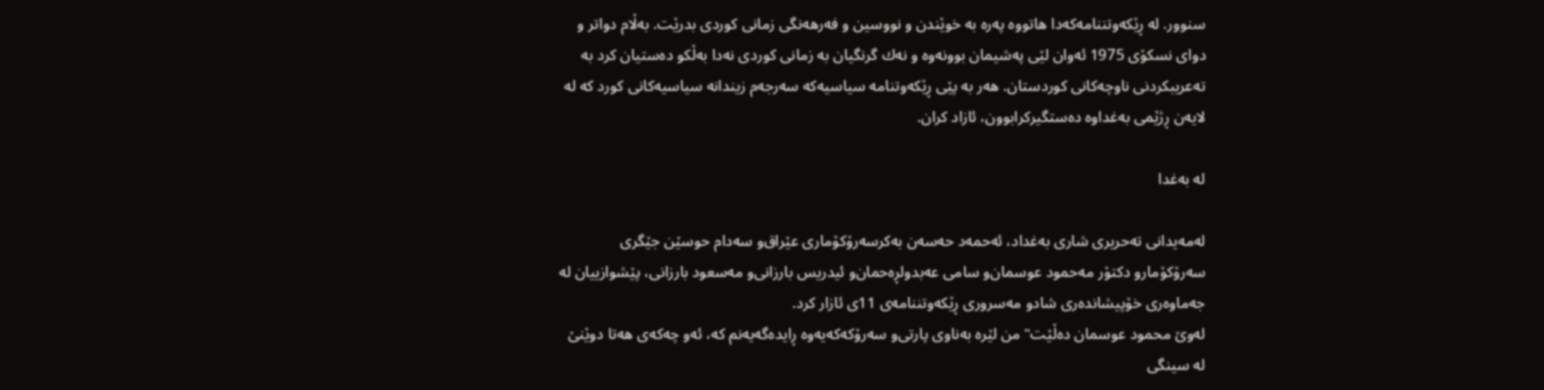سنوور. له‌ ڕێكه‌وتننامه‌كه‌دا هاتووه‌ په‌ره‌ به‌ خوێندن و نووسین و فه‌رهه‌نگی زمانی كوردی بدرێت. به‌ڵام دواتر و دوای نسكۆی 1975 ئه‌وان لێی په‌شیمان بوونه‌وه‌ و نه‌ك گرنگیان به‌ زمانی كوردی نه‌دا به‌ڵكو ده‌ستیان كرد به‌ ته‌عریبكردنی ناوچه‌كانی كوردستان. هه‌ر به‌ پێی ڕێكه‌وتنامه‌ سیاسیه‌كه‌ سه‌رجه‌م زیندانه‌ سیاسیه‌كانی كورد كه‌ له‌ لایه‌ن ڕژێمی به‌غداوه‌ ده‌ستگیركرابوون، ئازاد كران.

له‌ به‌غدا

لەمەیدانی تەحریری شاری بەغداد، ئەحمەد حەسه‌ن بەكرسەرۆكۆماری عێراق‌و سەدام حوسێن جێگری سەرۆكۆمارو دكتۆر مەحمود عوسمان‌و سامی عەبدولڕەحمان‌و ئیدریس بارزانی‌و مەسعود بارزانی، پێشوازییان لە جەماوەری خۆپیشاندەری شادو مەسروری ڕێكەوتننامەی 11ی ئازار كرد.
له‌وێ محمود عوسمان ده‌ڵێت" من لێرە بەناوی پارتی‌و سەرۆكەكەیەوە ڕایدەگەیەنم كە، ئەو چەكەی هەتا دوێنێ لە سینگی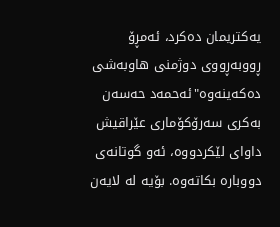یەكتریمان دەكرد، ئەمڕۆ ڕووبەڕووی دوژمنی هاوبەشی دەكەینەوە"ئەحمەد حەسەن بەكری سەرۆكۆماری عێراقیش داوای لێكردووە، ئەو گوتانەی دووبارە بكاتەوە. بۆیه‌ له‌ لایه‌ن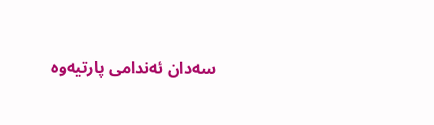سه‌دان ئه‌ندامی پارتیه‌وه‌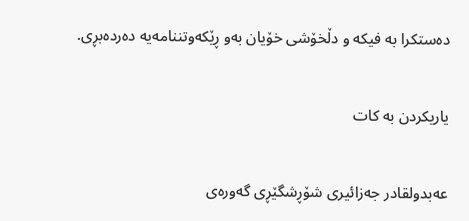ده‌ستكرا به‌ فیكه‌ و دڵخۆشی خۆیان به‌و ڕێكه‌وتننامه‌یه‌ ده‌رده‌بڕی.

یاریكردن به‌ كات

عه‌بدولقادر جه‌زائیری شۆڕشگێڕی گه‌وره‌ی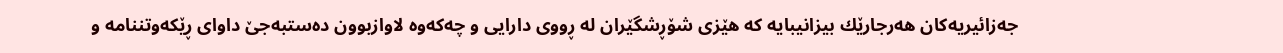جه‌زائیریه‌كان هه‌رجارێك بیزانیبایه‌ كه‌ هێزی شۆڕشگێران له‌ ڕووی دارایی و چه‌كه‌وه‌ لاوازبوون ده‌ستبه‌جێ داوای ڕێكه‌وتننامه‌ و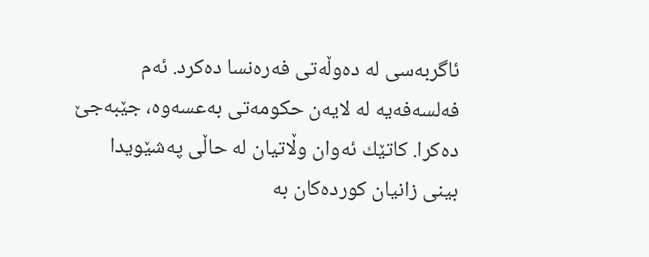ئاگربه‌سی له‌ ده‌وڵه‌تی فه‌ره‌نسا ده‌كرد. ئه‌م فه‌لسه‌فه‌یه‌ له‌ لایه‌ن حكومه‌تی به‌عسه‌وه‌، جێبه‌جێ ده‌كرا. كاتێك ئه‌وان وڵاتیان له‌ حاڵی په‌شێویدا بینی زانیان كورده‌كان به‌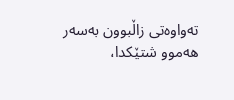ته‌واوه‌تی زاڵبوون به‌سه‌ر هه‌موو شتێكدا،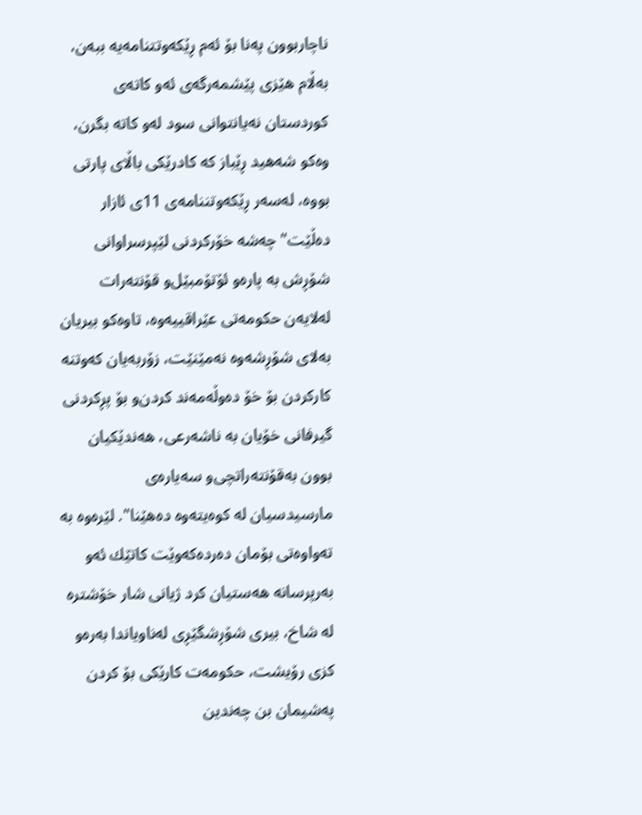ناچاربوون په‌نا بۆ ئه‌م ڕێكه‌وتتنامه‌یه‌ ببه‌ن، به‌ڵام هێزی پێشمه‌رگه‌ی ئه‌و كاته‌ی كوردستان نه‌یانتوانی سود له‌و كاته‌ بگرن، وه‌كو شه‌هید ڕێباز كه‌ كادرێكی باڵای پارتی بووه‌، له‌سه‌ر ڕێكه‌وتننامه‌ی 11ی ئازار ده‌ڵێت" چەشە خۆركردنی لێپرسراوانی شۆڕش بە پارەو ئۆتۆمبێل‌و قۆنتەرات لەلایەن حكومەتی عێراقییەوە، تاوەكو بیریان بەلای شۆڕشەوە نەمێنێت، زۆربەیان كەوتنە كاركردن بۆ خۆ دەوڵەمەند كردن‌و بۆ پڕكردنی گیرفانی خۆیان بە ناشەرعی، هەندێكیان بوون بەقۆنتەراتچی‌و سەیارەی مارسیدسیان لە كوەیتەوە دەهێنا". لێره‌وه‌ به‌ ته‌واوه‌تی بۆمان ده‌رده‌كه‌وێت كاتێك ئه‌و به‌رپرسانه‌ هه‌ستیان كرد ژیانی شار خۆشتره‌ له‌ شاخ، بیری شۆڕشگێڕی له‌ناویاندا به‌ره‌و كزی رۆیشت، حكومه‌ت كارێكی بۆ كردن په‌شیمان بن چه‌ندین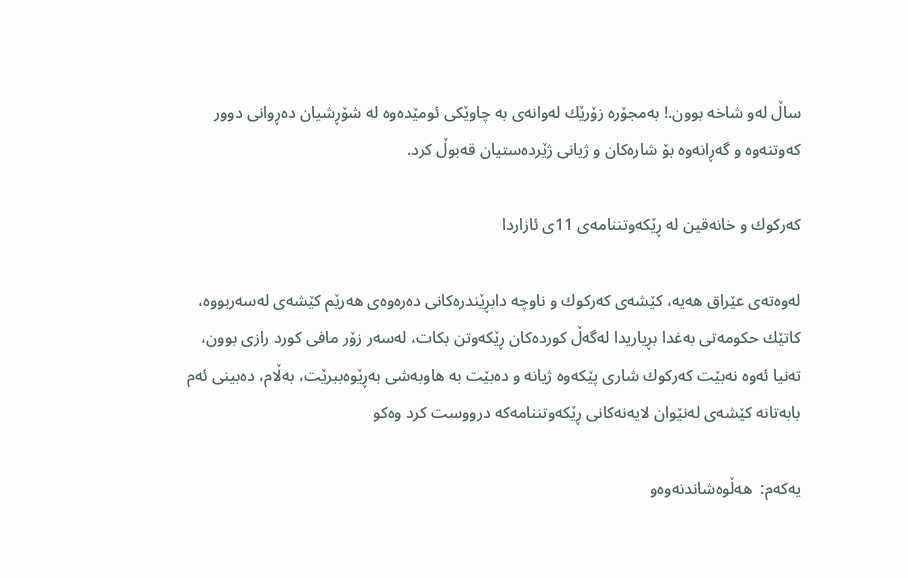ساڵ له‌و شاخه‌ بوون.! به‌مجۆره‌ زۆرێك له‌وانه‌ی به‌ چاوێكی ئومێده‌وه‌ له‌ شۆڕشیان ده‌ڕوانی دوور كه‌وتنه‌وه‌ و گه‌ڕانه‌وه‌ بۆ شاره‌كان و ژیانی ژێرده‌ستیان قه‌بوڵ كرد.

كه‌ركوك و خانه‌قین له‌ ڕێكه‌وتننامه‌ی 11ی ئازاردا

له‌وه‌ته‌ی عێراق هه‌یه‌، كێشه‌ی كه‌ركوك و ناوچه‌ دابڕێندره‌كانی ده‌ره‌وه‌ی هه‌رێم كێشه‌ی له‌سه‌ربووه‌، كاتێك حكومه‌تی به‌غدا بڕیاریدا له‌گه‌ڵ كورده‌كان ڕێكه‌وتن بكات، له‌سه‌ر زۆر مافی كورد رازی بوون، ته‌نیا ئه‌وه‌ نه‌بێت كه‌ركوك شاری پێكه‌وه‌ ژیانه‌ و ده‌بێت به‌ هاوبه‌شی به‌ڕێوه‌ببرێت، به‌ڵام، ده‌بینی ئه‌م بابه‌تانه‌ كێشه‌ی له‌نێوان لایه‌نه‌كانی ڕێكه‌وتننامه‌كه‌ درووست كرد وه‌كو

یه‌كه‌م:  هه‌ڵوه‌شاندنه‌وه‌و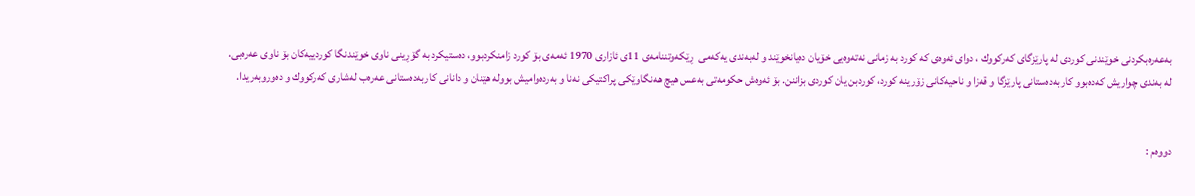به‌عه‌ره‌بكردنی‌ خوێندنی‌ كوردی‌ له‌ پارێزگای‌ كه‌ركووك ، دوای‌ ئه‌وه‌ی‌ كه‌ كورد به‌ زمانی‌ نه‌ته‌وه‌یی خۆیان ده‌یانخوێند و له‌به‌ندی‌ یه‌كه‌می  ڕێكه‌وتننامه‌ی‌ 11ی‌ ئازاری‌ 1970 ئه‌مه‌ی‌ بۆ كورد زامنكردبوو، ده‌ستیكرد به‌ گۆڕینی‌ ناوی خوێندنگا كوردییه‌كان بۆ ناوی عه‌ره‌بی.
له‌ به‌ندی‌ چواریش كه‌ده‌بوو كاربه‌ده‌ستانی‌ پارێزگا و قه‌زا و ناحیه‌كانی‌ زۆرینه‌ كورد، كوردبن یان كوردی‌ بزاننن. بۆ ئه‌وه‌ش حكومه‌تی‌ به‌عس هیچ هه‌نگاوێكی پراكتیكی نه‌نا و به‌رده‌وامیش بووله‌ هێنان و دانانی‌ كاربه‌ده‌ستانی‌ عه‌ره‌ب له‌شاری كه‌ركووك و ده‌وروبه‌ریدا.


دووه‌م :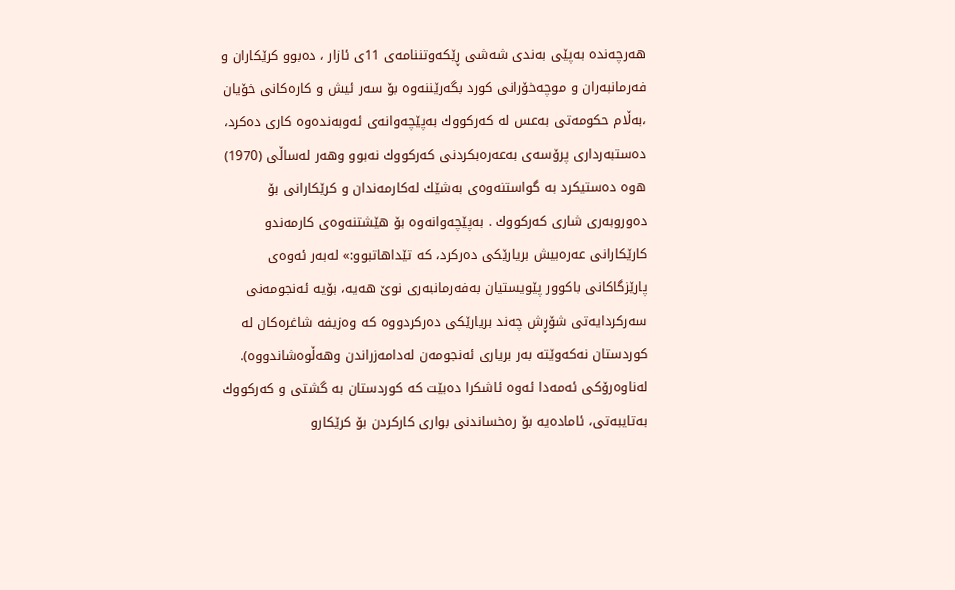هه‌رچه‌نده‌ به‌پێی به‌ندی ‌شه‌شی‌ ڕێكه‌وتننامه‌ی‌ 11ی‌ ئازار ، ده‌بوو كرێكاران و فه‌رمانبه‌ران و موچه‌خۆرانی‌ كورد بگه‌رێننه‌وه‌ بۆ سه‌ر ئیش و كاره‌كانی‌ خۆیان ،به‌ڵام حكومه‌تی‌ به‌عس له‌ كه‌ركووك به‌پێچه‌وانه‌ی‌ ئه‌وبه‌نده‌وه‌ كاری‌ ده‌كرد، ده‌ستبه‌رداری‌ پرۆسه‌ی به‌عه‌ره‌بكردنی‌ كه‌ركووك نه‌بوو وهه‌ر له‌ساڵی‌ (1970) ه‌وه‌ ده‌ستیكرد به‌ گواستنه‌وه‌ی‌ به‌شێك له‌كارمه‌ندان و كرێكارانی‌ بۆ ده‌وروبه‌ری‌ شاری‌ كه‌ركووك . به‌پێچه‌وانه‌وه‌ بۆ هێشتنه‌وه‌ی‌ كارمه‌ندو كارێكارانی‌ عه‌ره‌بیش بریارێكی ده‌ركرد، كه‌ تێداهاتبوو:» له‌به‌ر ئه‌وه‌ی‌ پارێزگاكانی‌ باكوور پێویستیان به‌فه‌رمانبه‌ری‌ نوێ‌ هه‌یه‌، بۆیه‌ ئه‌نجومه‌نی‌ سه‌ركردایه‌تی‌ شۆڕش چه‌ند بریارێكی ده‌ركردووه‌ كه‌ وه‌زیفه‌ شاغره‌كان له‌ كوردستان نه‌كه‌وێته‌ به‌ر بریاری‌ ئه‌نجومه‌ن له‌دامه‌زراندن وهه‌ڵوه‌شاندووه‌). له‌ناوه‌رۆكی ئه‌مه‌دا ئه‌وه‌ ئاشكرا ده‌بێت كه‌ كوردستان به‌ گشتی‌ و كه‌ركووك به‌تایبه‌تی‌، ئاماده‌یه‌ بۆ ره‌خساندنی‌ بواری‌ كاركردن بۆ كرێكارو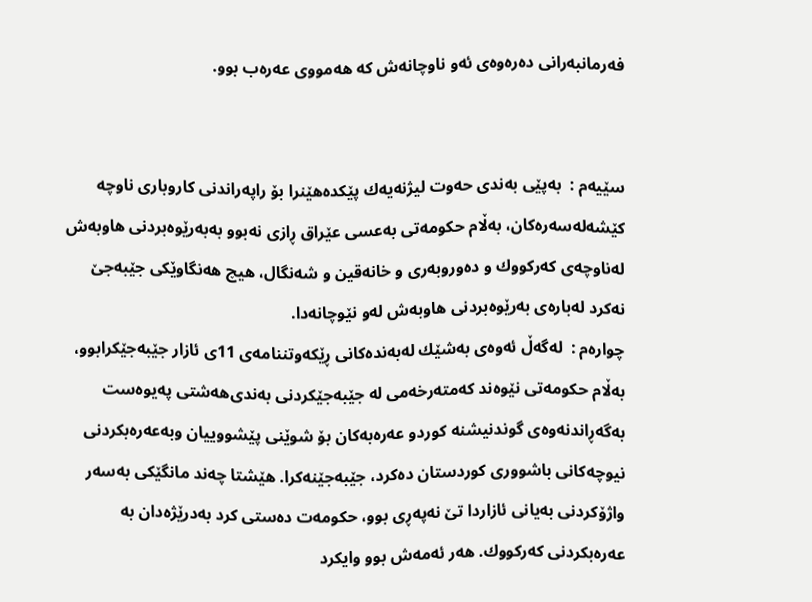فه‌رمانبه‌رانی‌ ده‌ره‌وه‌ی‌ ئه‌و ناوچانه‌ش كه‌ هه‌مووی عه‌ره‌ب بوو.


سێیه‌م :  به‌پێی به‌ندی‌ حه‌وت لیژنه‌یه‌ك پێكده‌هێنرا بۆ راپه‌راندنی‌ كاروباری‌ ناوچه‌ كێشه‌له‌سه‌ره‌كان، به‌ڵام حكومه‌تی‌ به‌عسی‌ عێراق ڕازی‌ نه‌بوو به‌به‌رێوه‌بردنی‌ هاوبه‌ش له‌ناوچه‌ی‌ كه‌ركووك و ده‌وروبه‌ری‌ و خانه‌قین و شه‌نگال، هیچ هه‌نگاوێكی جێبه‌جێ‌ نه‌كرد له‌باره‌ی‌ به‌رێوه‌بردنی‌ هاوبه‌ش له‌و نێوچانه‌دا.
چواره‌م :  له‌گه‌ڵ ئه‌وه‌ی‌ به‌شێك له‌به‌نده‌كانی‌ ڕێكه‌وتننامه‌ی‌ 11ی‌ ئازار جێبه‌جێكرابوو، به‌ڵام حكومه‌تی‌ نێوه‌ند كه‌مته‌رخه‌می‌ له‌ جێبه‌جێكردنی‌ به‌ندی‌هه‌شتی‌ په‌یوه‌ست به‌گه‌ڕاندنه‌وه‌ی‌ گوندنیشنه‌ كوردو عه‌ره‌به‌كان بۆ شوێنی‌ پێشووییان وبه‌عه‌ره‌بكردنی‌ نیوچه‌كانی‌ باشووری‌ كوردستان ده‌كرد، جێبه‌جێنه‌كرا. هێشتا چه‌ند مانگێكی به‌سه‌ر واژۆكردنی‌ به‌یانی‌ ئازاردا تێ‌ نه‌په‌ڕی‌ بوو، حكومه‌ت ده‌ستی‌ كرد به‌درێژه‌دان به‌ عه‌ره‌بكردنی‌ كه‌ركووك. هه‌ر ئه‌مه‌ش بوو وایكرد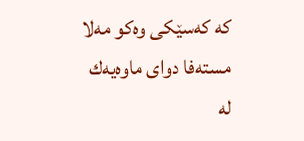كه‌ كه‌سێكی وه‌كو مه‌لا مسته‌فا دوای ماوه‌یه‌ك له‌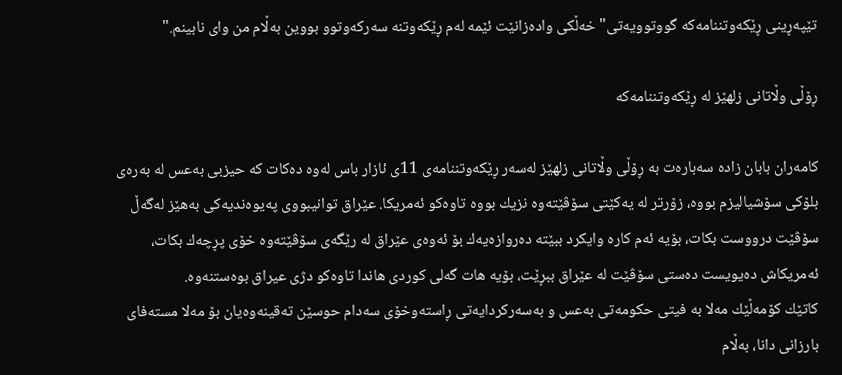تێپه‌ڕینی ڕێكه‌وتننامه‌كه‌ گووتوویه‌تی" خه‌ڵكی واده‌زانێت ئێمه‌ له‌م ڕێكه‌وتنه‌ سه‌ركه‌وتوو بووین به‌ڵام من وای نابینم."

ڕۆڵی وڵاتانی زلهێز له‌ ڕێكه‌وتننامه‌كه‌

كامه‌ران بابان زاده‌ سه‌باره‌ت به‌ ڕۆڵی وڵاتانی زلهێز له‌سه‌ر ڕێكه‌وتننامه‌ی 11ی ئازار باس له‌وه‌ ده‌كات كه‌ حیزبی به‌عس له‌ به‌ره‌ی بلۆكی سۆشیالیزم بووه‌، زۆرتر له‌ یه‌كێتی سۆڤێته‌وه‌ نزیك بووه‌ تاوه‌كو ئه‌مریكا. عێراق توانیبووی په‌یوه‌ندیه‌كی به‌هێز له‌گه‌ڵ سۆڤێت درووست بكات، بۆیه‌ ئه‌م كاره‌ وایكرد ببێته‌ ده‌روازه‌یه‌ك بۆ ئه‌وه‌ی عێراق له‌ رێگه‌ی سۆڤێته‌وه‌ خۆی پڕچه‌ك بكات، ئه‌مریكاش ده‌یویست ده‌ستی سۆڤێت له‌ عێراق ببڕێت، بۆیه‌ هات گه‌لی كوردی هاندا تاوه‌كو دژی عیراق بوه‌ستنه‌وه‌.
كاتێك كۆمه‌ڵێك مه‌لا به‌ فیتی حكومه‌تی به‌عس و به‌سه‌ركردایه‌تی ڕاسته‌وخۆی سه‌دام حوسێن ته‌قینه‌وه‌یان بۆ مه‌لا مسته‌فای بارزانی دانا، به‌ڵام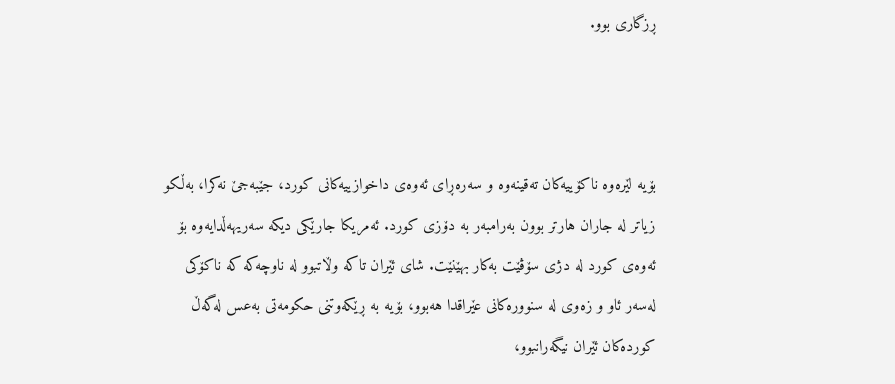ڕزگاری بوو.



بۆیه‌ لێره‌وه‌ ناكۆییه‌كان ته‌قینه‌وه‌ و سه‌ره‌ڕای ئه‌وه‌ی داخوازییه‌كانی كورد، جێبه‌جێ نه‌كرا، به‌ڵكو زیاتر له‌ جاران هارتر بوون به‌رامبه‌ر به‌ دۆزی كورد. ئه‌مریكا جارێكی دیكه‌ سه‌ریهه‌ڵدایه‌وه‌ بۆ ئه‌وه‌ی كورد له‌ دژی سۆڤێت به‌كار بهێنێت. شای ئێران تاكه‌ وڵاتبوو له‌ ناوچه‌كه‌ كه‌ ناكۆكی له‌سه‌ر ئاو و زه‌وی له‌ سنووره‌كانی عێراقدا هه‌بوو، بۆیه‌ به‌ ڕێكه‌وتنی حكومه‌تی به‌عس له‌گه‌ڵ كورده‌كان ئێران نیگه‌رانبوو،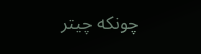چونكه‌ چیتر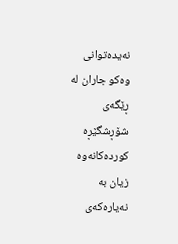نه‌یده‌توانی وه‌كو جاران له‌ ڕێگه‌ی شۆڕشگێڕه‌ كورده‌كانه‌وه‌ زیان به‌ نه‌یاره‌كه‌ی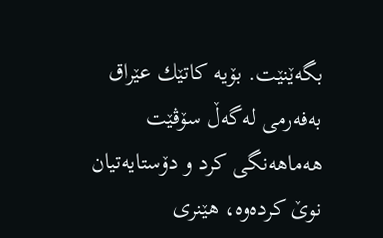بگه‌ێنێت. بۆیه‌ كاتێك عێراق به‌فه‌رمی له‌گه‌ڵ سۆڤێت هه‌ماهه‌نگی كرد و دۆستایه‌تیان نوێ كرده‌وه‌، هێنری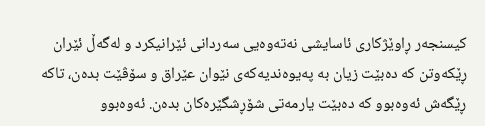كیسنجه‌ر ڕاوێژكاری ئاسایشی نه‌ته‌وه‌یی سه‌ردانی ئێرانیكرد و له‌گه‌ڵ ئێران ڕێكه‌وتن كه‌ ده‌بێت زیان به‌ په‌یوه‌ندیه‌كه‌ی نێوان عێراق و سۆڤێت بده‌ن، تاكه‌ ڕێگه‌ش ئه‌وه‌بوو كه‌ ده‌بێت یارمه‌تی شۆڕشگێره‌كان بده‌ن. ئه‌وه‌بوو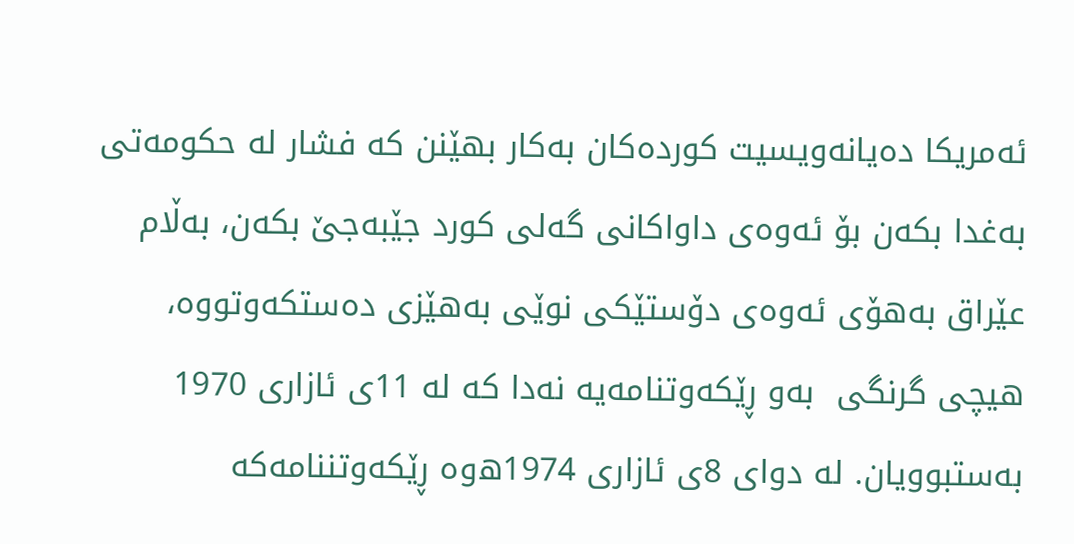ئه‌مریكا ده‌یانه‌ویسیت كورده‌كان به‌كار بهێنن كه‌ فشار له‌ حكومه‌تی به‌غدا بكه‌ن بۆ ئه‌وه‌ی داواكانی گه‌لی كورد جێبه‌جێ بكه‌ن، به‌ڵام عێراق به‌هۆی ئه‌وه‌ی دۆستێكی نوێی به‌هێزی ده‌ستكه‌وتووه‌، هیچی گرنگی  به‌و ڕێكه‌وتنامه‌یه‌ نه‌دا كه‌ له‌ 11ی ئازاری 1970 به‌ستبوویان. له‌ دوای 8ی ئازاری 1974ه‌وه‌ ڕێكه‌وتننامه‌كه‌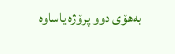به‌هۆی دوو پرۆژه‌ یاساوه‌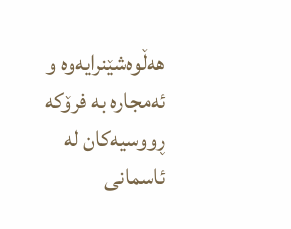هه‌ڵوه‌شێنرایه‌وه‌ و ئه‌مجاره‌ به‌ فرۆكه‌ ڕووسیه‌كان له‌ ئاسمانی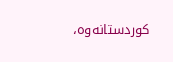كوردستانه‌وه‌،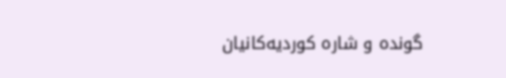گونده‌ و شاره‌ كوردیه‌كانیان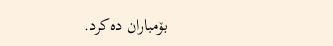بۆمباران ده‌كرد.